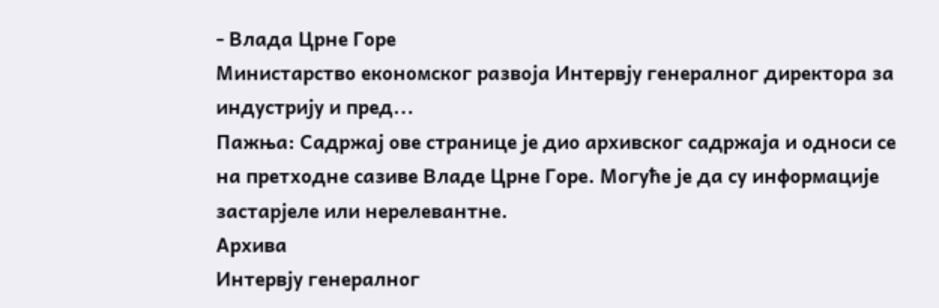- Влада Црне Горе
Министарство економског развоја Интервју генералног директора за индустрију и пред...
Пажња: Садржај ове странице је дио архивског садржаја и односи се на претходне сазиве Владе Црне Горе. Могуће је да су информације застарјеле или нерелевантне.
Архива
Интервју генералног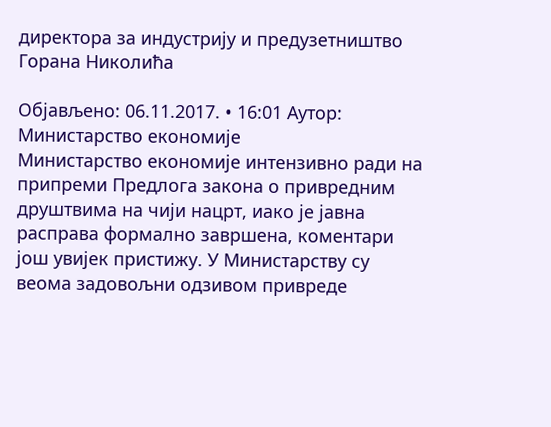директора за индустрију и предузетништво Горана Николића

Објављено: 06.11.2017. • 16:01 Аутор: Министарство економије
Министарство економије интензивно ради на припреми Предлога закона о привредним друштвима на чији нацрт, иако је јавна расправа формално завршена, коментари још увијек пристижу. У Министарству су веома задовољни одзивом привреде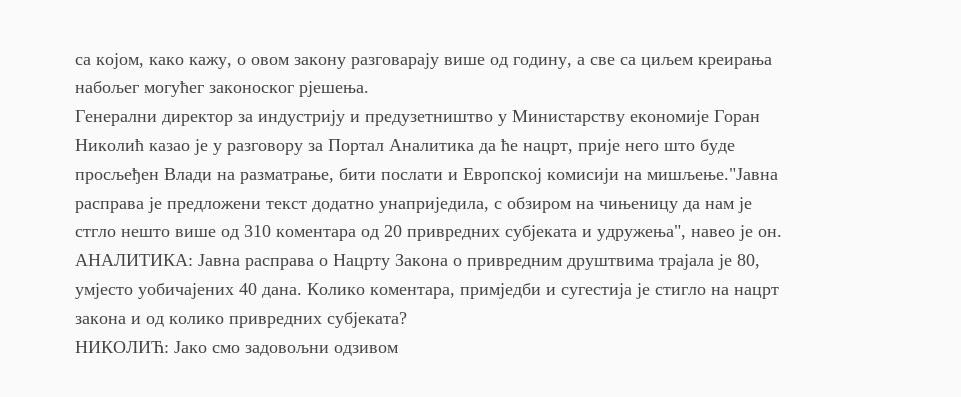са којом, како кажу, о овом закону разговарају више од годину, а све са циљем креирања набољег могућег законоског рјешења.
Генерални директор за индустрију и предузетништво у Министарству економије Горан Николић казао је у разговору за Портал Аналитика да ће нацрт, прије него што буде просљеђен Влади на разматрање, бити послати и Европској комисији на мишљење."Јавна расправа је предложени текст додатно унаприједила, с обзиром на чињеницу да нам је стгло нешто више од 310 коментара од 20 привредних субјеката и удружења", навео је он.
АНАЛИТИКА: Јавна расправа о Нацрту Закона о привредним друштвима трајала је 80, умјесто уобичајених 40 дана. Колико коментара, примједби и сугестија је стигло на нацрт закона и од колико привредних субјеката?
НИКОЛИЋ: Јако смо задовољни одзивом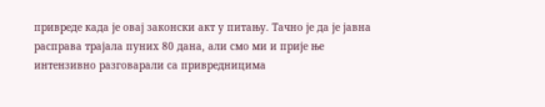привреде када је овај законски акт у питању. Тачно је да је јавна расправа трајала пуних 80 дана, али смо ми и прије ње интензивно разговарали са привредницима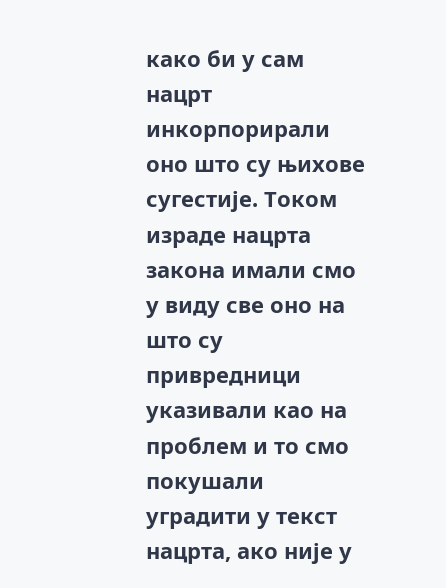како би у сам нацрт инкорпорирали оно што су њихове сугестије. Током израде нацрта закона имали смо у виду све оно на што су привредници указивали као на проблем и то смо покушали уградити у текст нацрта, ако није у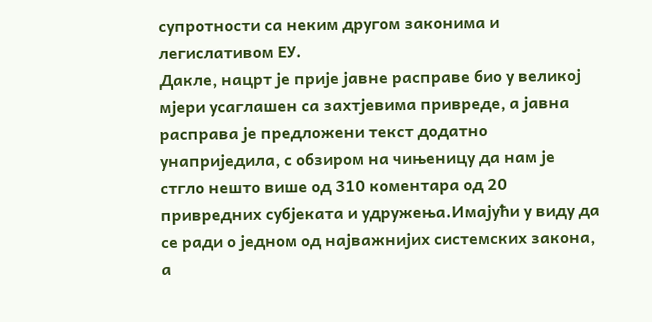супротности са неким другом законима и легислативом ЕУ.
Дакле, нацрт је прије јавне расправе био у великој мјери усаглашен са захтјевима привреде, а јавна расправа је предложени текст додатно унаприједила, с обзиром на чињеницу да нам је стгло нешто више од 310 коментара од 20 привредних субјеката и удружења.Имајући у виду да се ради о једном од најважнијих системских закона, а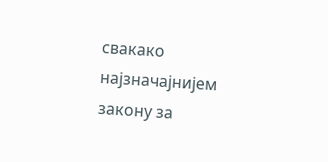свакако најзначајнијем закону за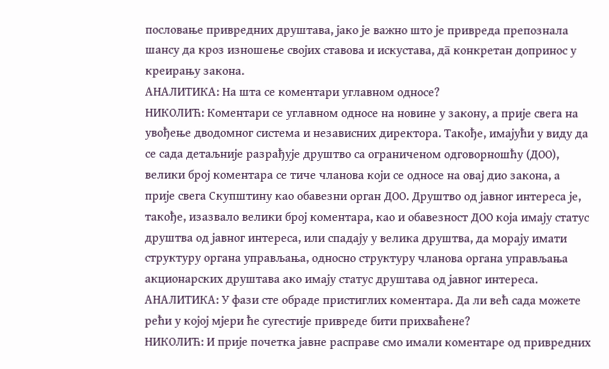пословање привредних друштава, јако је важно што је привреда препознала шансу да кроз изношење својих ставова и искустава, дā конкретан допринос у креирању закона.
АНАЛИТИКА: На шта се коментари углавном односе?
НИКОЛИЋ: Коментари се углавном односе на новине у закону, а прије свега на увођење дводомног система и независних директора. Такође, имајући у виду да се сада детаљније разрађује друштво са ограниченом одговорношћу (ДОО), велики број коментара се тиче чланова који се односе на овај дио закона, а прије свега Скупштину као обавезни орган ДОО. Друштво од јавног интереса је, такође, изазвало велики број коментара, као и обавезност ДОО која имају статус друштва од јавног интереса, или спадају у велика друштва, да морају имати структуру органа управљања, односно структуру чланова органа управљања акционарских друштава ако имају статус друштава од јавног интереса.
АНАЛИТИКА: У фази сте обраде пристиглих коментара. Да ли већ сада можете рећи у којој мјери ће сугестије привреде бити прихваћене?
НИКОЛИЋ: И прије почетка јавне расправе смо имали коментаре од привредних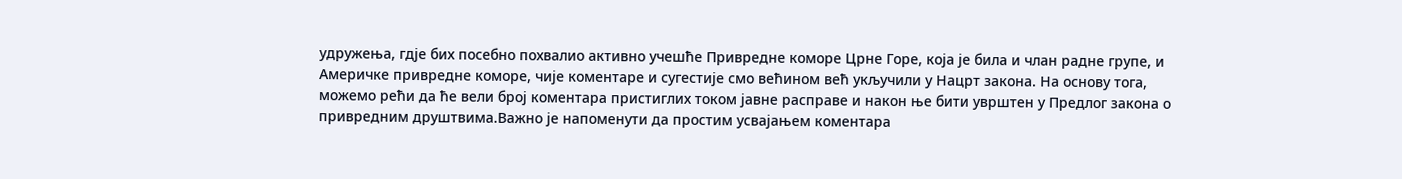удружења, гдје бих посебно похвалио активно учешће Привредне коморе Црне Горе, која је била и члан радне групе, и Америчке привредне коморе, чије коментаре и сугестије смо већином већ укључили у Нацрт закона. На основу тога, можемо рећи да ће вели број коментара пристиглих током јавне расправе и након ње бити уврштен у Предлог закона о привредним друштвима.Важно је напоменути да простим усвајањем коментара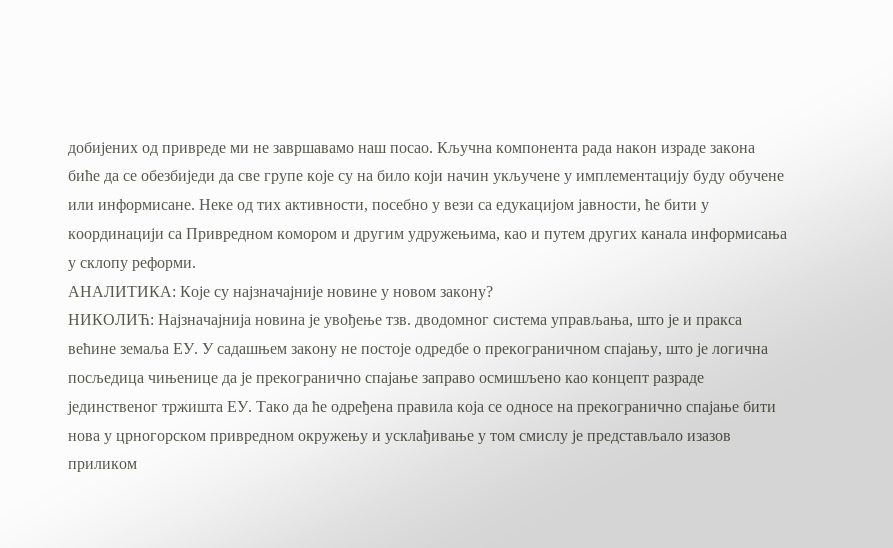добијених од привреде ми не завршавамо наш посао. Кључна компонента рада након израде закона биће да се обезбиједи да све групе које су на било који начин укључене у имплементацију буду обучене или информисане. Неке од тих активности, посебно у вези са едукацијом јавности, ће бити у координацији са Привредном комором и другим удружењима, као и путем других канала информисања у склопу реформи.
АНАЛИТИКА: Које су најзначајније новине у новом закону?
НИКОЛИЋ: Најзначајнија новина је увођење тзв. дводомног система управљања, што је и пракса већине земаља ЕУ. У садашњем закону не постоје одредбе о прекограничном спајању, што је логична посљедица чињенице да је прекогранично спајање заправо осмишљено као концепт разраде јединственог тржишта ЕУ. Тако да ће одређена правила која се односе на прекогранично спајање бити нова у црногорском привредном окружењу и усклађивање у том смислу је представљало изазов приликом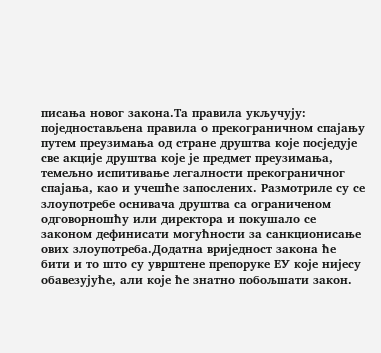писања новог закона.Та правила укључују: поједностављена правила о прекограничном спајању путем преузимања од стране друштва које посједује све акције друштва које је предмет преузимања, темељно испитивање легалности прекограничног спајања, као и учешће запослених. Размотриле су се злоупотребе оснивача друштва са ограниченом одговорношћу или директора и покушало се законом дефинисати могућности за санкционисање ових злоупотреба.Додатна вриједност закона ће бити и то што су уврштене препоруке ЕУ које нијесу обавезујуће, али које ће знатно побољшати закон.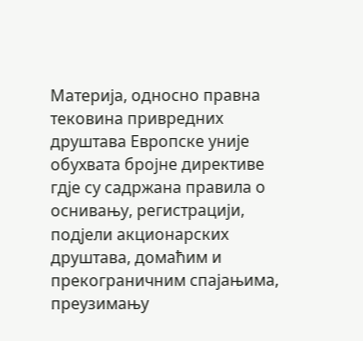Материја, односно правна тековина привредних друштава Европске уније обухвата бројне директиве гдје су садржана правила о оснивању, регистрацији, подјели акционарских друштава, домаћим и прекограничним спајањима, преузимању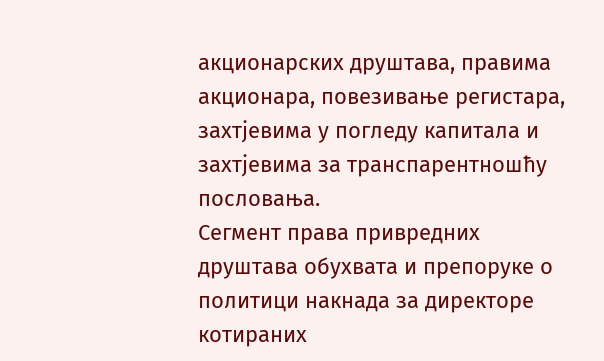акционарских друштава, правима акционара, повезивање регистара, захтјевима у погледу капитала и захтјевима за транспарентношћу пословања.
Сегмент права привредних друштава обухвата и препоруке о политици накнада за директоре котираних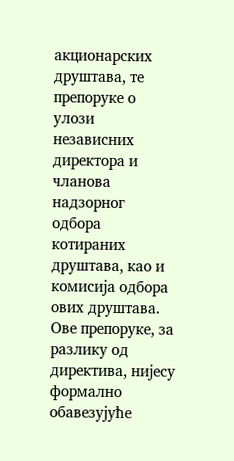акционарских друштава, те препоруке о улози независних директора и чланова надзорног одбора котираних друштава, као и комисија одбора ових друштава. Ове препоруке, за разлику од директива, нијесу формално обавезујуће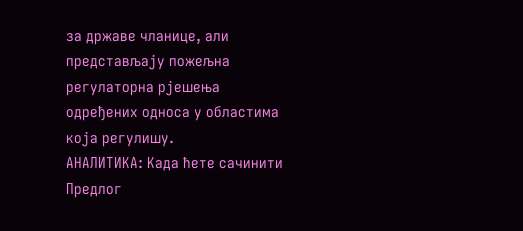за државе чланице, али представљају пожељна регулаторна рјешења одређених односа у областима која регулишу.
АНАЛИТИКА: Када ћете сачинити Предлог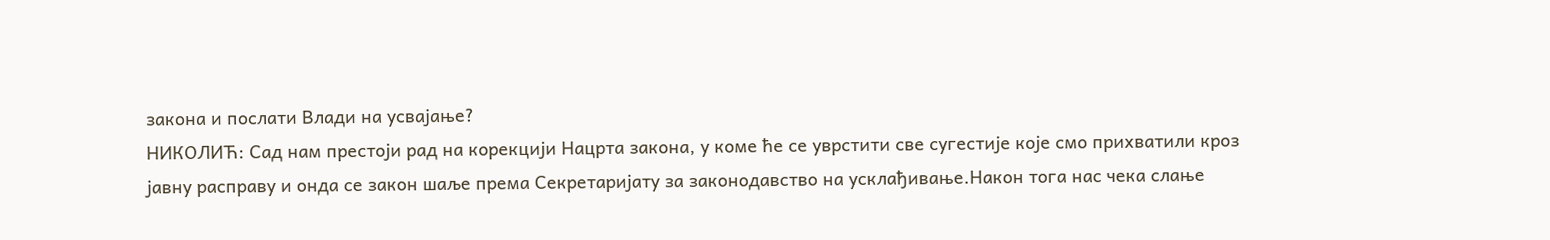закона и послати Влади на усвајање?
НИКОЛИЋ: Сад нам престоји рад на корекцији Нацрта закона, у коме ће се уврстити све сугестије које смо прихватили кроз јавну расправу и онда се закон шаље према Секретаријату за законодавство на усклађивање.Након тога нас чека слање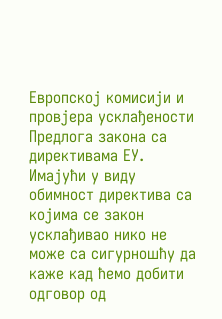Европској комисији и провјера усклађености Предлога закона са директивама ЕУ. Имајући у виду обимност директива са којима се закон усклађивао нико не може са сигурношћу да каже кад ћемо добити одговор од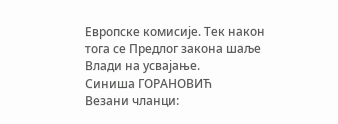Европске комисије. Тек након тога се Предлог закона шаље Влади на усвајање.
Синиша ГОРАНОВИЋ
Везани чланци: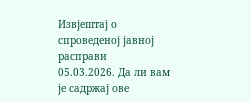Извјештај о спроведеној јавној расправи
05.03.2026. Да ли вам је садржај ове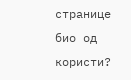странице био од користи?